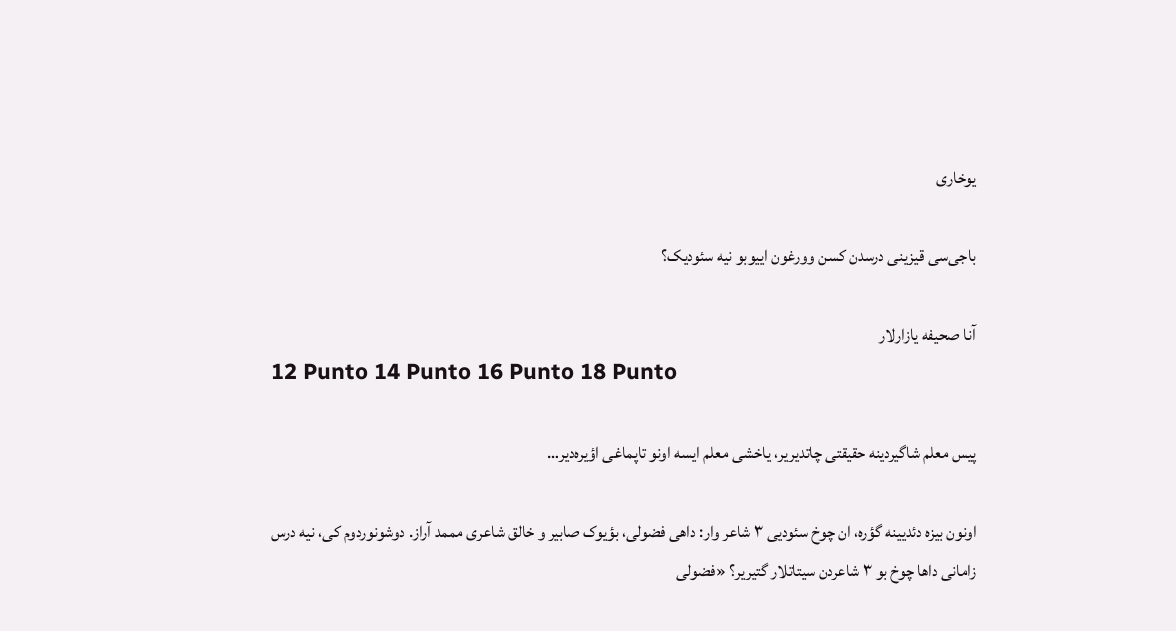یوخاری

باجی‌سی قیزینی درسدن کسن وورغون اییوبو نیه سئودیک؟

آنا صحیفه یازارلار
12 Punto 14 Punto 16 Punto 18 Punto

پیس معلم شاگیردینه حقیقتی چاتدیریر، یاخشی معلم ایسه اونو تاپماغی اؤیره‌دیر…

اونون بیزه دئدیینه گؤره، ان چوخ سئودیی ۳ شاعر وار: داهی فضولی، بؤیوک صابیر و خالق شاعری مممد آراز. دوشونوردوم کی، نیه درس زامانی داها چوخ بو ۳ شاعردن سیتاتلار گتیریر؟ «فضولی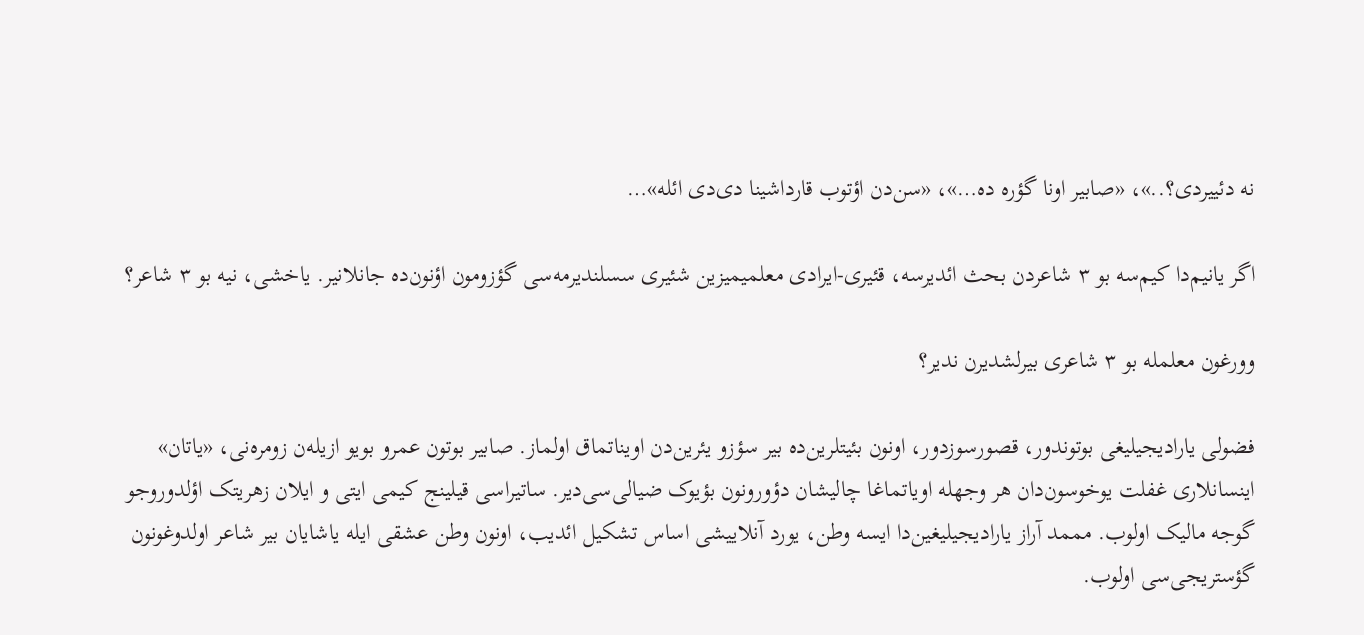نه دئییردی؟..»، «صابیر اونا گؤره ده…»، «سن‌دن اؤتوب قارداشینا دی‌دی ائله»…

اگر یانیم‌دا کیم‌سه بو ۳ شاعردن بحث ائدیرسه، قئیری-ایرادی معلمیمیزین شئیری سسلندیرمه‌سی گؤزومون اؤنون‌ده جانلانیر. یاخشی، نیه بو ۳ شاعر؟

وورغون معلمله بو ۳ شاعری بیرلشدیرن ندیر؟

فضولی یارادیجیلیغی بوتوندور، قصورسوزدور، اونون بئیتلرین‌ده بیر سؤزو یئرین‌دن اویناتماق اولماز. صابیر بوتون عمرو بویو ازیله‌ن زومره‌نی، «یاتان» اینسانلاری غفلت یوخوسون‌دان هر وجهله اویاتماغا چالیشان دؤورونون بؤیوک ضیالی‌سی‌دیر. ساتیراسی قیلینج کیمی ایتی و ایلان زهریتک اؤلدوروجو گوجه مالیک اولوب. مممد آراز یارادیجیلیغین‌دا ایسه وطن، یورد آنلاییشی اساس تشکیل ائدیب، اونون وطن عشقی ایله یاشایان بیر شاعر اولدوغونون گؤستریجی‌سی اولوب.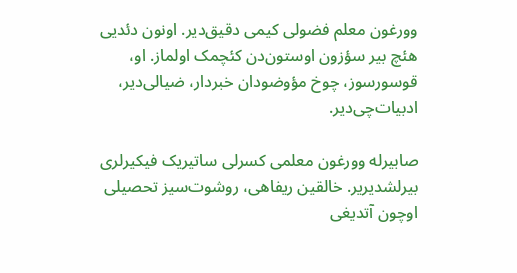وورغون معلم فضولی کیمی دقیق‌دیر. اونون دئدیی هئچ بیر سؤزون اوستون‌دن کئچمک اولماز. او، قوسورسوز، چوخ مؤوضودان خبردار، ضیالی‌دیر، ادبیات‌چی‌دیر.

صابیرله وورغون معلمی کسرلی ساتیریک فیکیرلری بیرلشدیریر. خالقین ریفاهی، روشوت‌سیز تحصیلی اوچون آتدیغی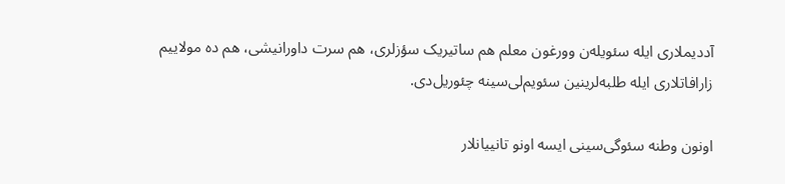آددیملاری ایله سئویله‌ن وورغون معلم هم ساتیریک سؤزلری، هم سرت داورانیشی، هم ده مولاییم زارافاتلاری ایله طلبه‌لرینین سئویم‌لی‌سینه چئوریل‌دی.

اونون وطنه سئوگی‌سینی ایسه اونو تانییانلار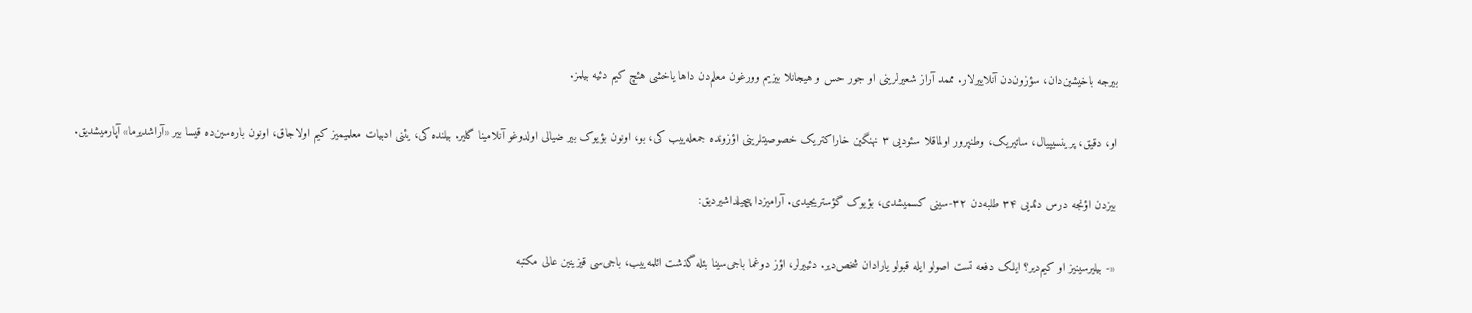بیرجه باخیشین‌دان، سؤزون‌دن آنلاییرلار. مممد آراز شعیرلرینی او جور حس و هیجانلا بیزیم وورغون معلم‌دن داها یاخشی هئچ کیم دئیه بیلمز.

او، دقیق، پرینسیپیال، ساتیریک، وطنپرور اولماقلا سئودیی ۳ نهنگین خاراکتریک خصوصیتلرینی اؤزونده جمعله‌ییب کی، بو، اونون بؤیوک بیر ضیالی اولدوغو آنلامینا گلیر. بیلنده کی، یئنی ادبیات معلمیمیز کیم اولاجاق، اونون باره‌سین‌ده قیسا بیر «آراشدیرما» آپارمیشدیق.

بیزدن اؤنجه درس دئدیی ۳۴ طلبه‌دن ۳۲-سینی کسمیشدی، بؤیوک گؤستریجیدی. آرامیزدا پیچیلداشیردیق:

«- بیلیرسینیز او کیم‌دیر؟ ایلک دفعه تست اصولو ایله قبولو یارادان شخص‌دیر. دئییرلر، اؤز دوغما باجی‌سینا بئله گذشت ائلمه‌ییب، باجی‌سی قیزینین عالی مکتبه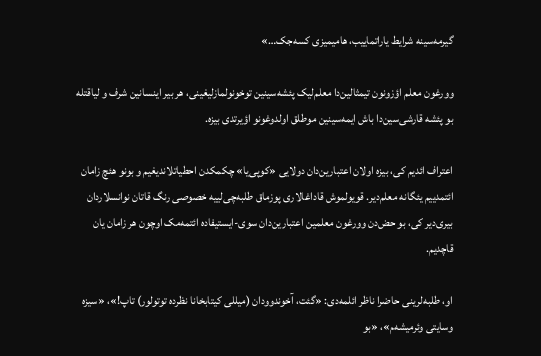گیرمه‌سینه شرایط یاراتماییب، هامیمیزی کسه‌جک…»

وورغون معلم اؤزونون تیمثالین‌دا معلم‌لیک پئشه‌سینین توخونولمازلیغینی، هر بیر اینسانین شرف و لیاقتله بو پئشه قارشی‌سین‌دا باش ایمه‌سینین موطلق اولدوغونو اؤیرتدی بیزه.

اعتراف ائدیم کی، بیزه اولان اعتبارین‌دان دولایی «کوپی‌یا» چکمکدن احطیاتلاندیغیم و بونو هئچ زامان ائتمدییم یئگانه معلم‌دیر. قویولموش قاداغالاری پوزماق طلبه‌چی‌لییه خصوصی رنگ قاتان نوانسلاردان بیری‌دیر کی، بو حض‌دن وورغون معلمین اعتبارین‌دان سوی-ایستیفاده ائتمه‌مک اوچون هر زامان یان قاچدیم.

او، طلبه‌لرینی حاضرا ناظر ائلمه‌دی: «گئت، آخوندوودان (میللی کیتابخانا نظرده توتولور) تاپ!»، «سیزه وسایتی وئرمیشه‌م»، «بو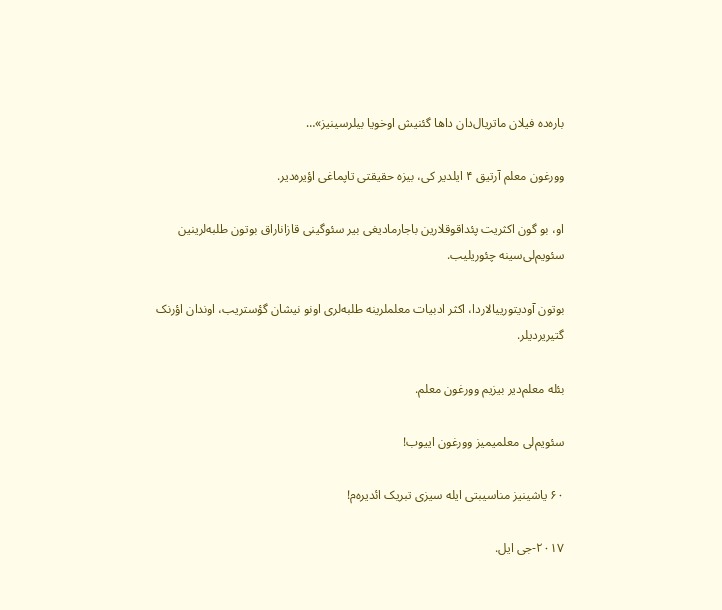باره‌ده فیلان ماتریال‌دان داها گئنیش اوخویا بیلرسینیز»…

وورغون معلم آرتیق ۴ ایلدیر کی، بیزه حقیقتی تاپماغی اؤیره‌دیر.

او، بو گون اکثریت پئداقوقلارین باجارمادیغی بیر سئوگینی قازاناراق بوتون طلبه‌لرینین سئویم‌لی‌سینه چئوریلیب.

بوتون آودیتورییالاردا، اکثر ادبیات معلملرینه طلبه‌لری اونو نیشان گؤستریب، اوندان اؤرنک گتیریردیلر.

بئله معلم‌دیر بیزیم وورغون معلم.

سئویم‌لی معلمیمیز وورغون اییوب!

۶۰ یاشینیز مناسیبتی ایله سیزی تبریک ائدیره‌م!

۲۰۱۷-جی ایل.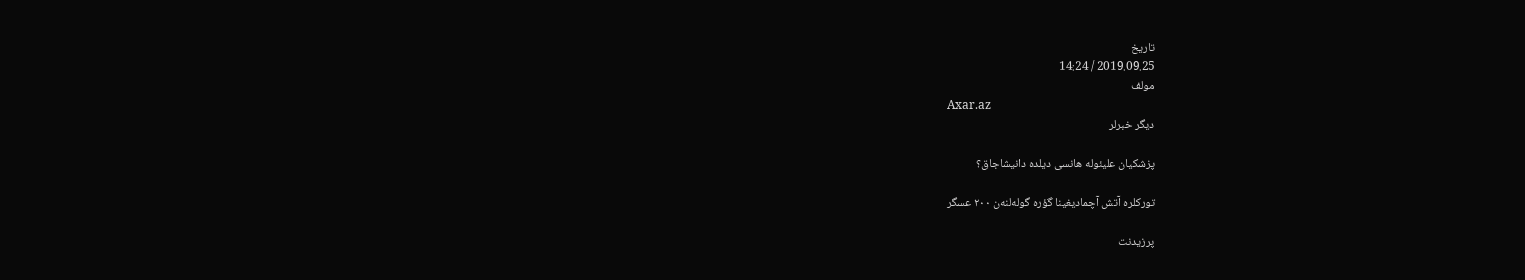تاریخ
2019.09.25 / 14:24
مولف
Axar.az
دیگر خبرلر

پزشکیان علیئوله هانسی دیلده دانیشاجاق؟

تورکلره آتش آچمادیغینا گؤره گوله‌لنه‌ن ۲۰۰ عسگر

پرزیدنت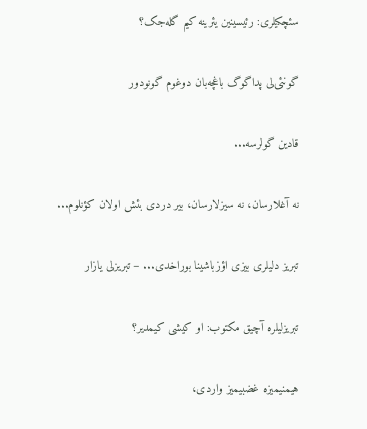سئچکیلری: رئیسینین یئرینه کیم گله‌جک؟

گونئی‌لی پداگوگ باغچه‌بان دوغوم گونودور

قادین گولرسه...

نه آغلارسان، نه سیزلارسان، بیر دردی بئش اولان کؤنلوم...

تبریز دلیلری بیزی اؤزباشینا بوراخدی... – تبریزلی یازار

تبریزلیلره آچیق مکتوب: او کیشی کیمدیر؟

هیمنیمیزه غضبیمیز واردی،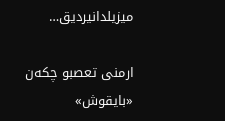میزیلدانیردیق…

ارمنی تعصبو چکه‌ن «بایقوش»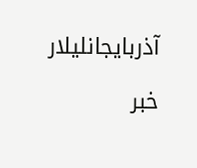آذربایجانلیلار

خبر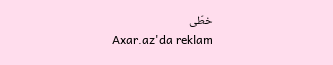خطّی
Axar.az'da reklam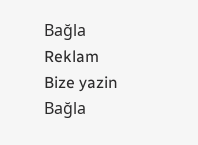Bağla
Reklam
Bize yazin Bağla